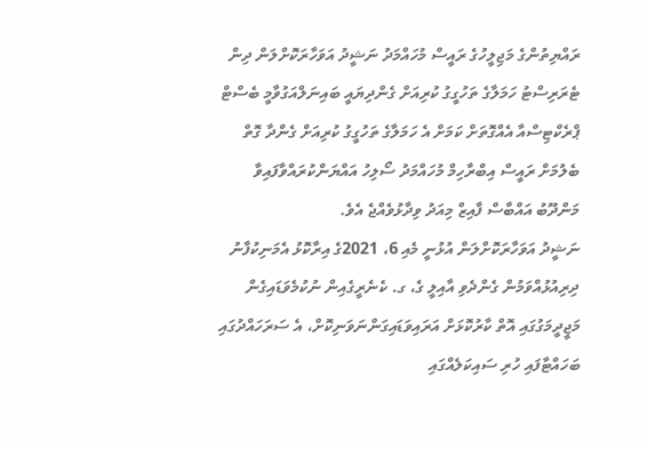ރައްޔިތުންގެ މަޖިލީހުގެ ރައީސް މުހައްމަދު ނަޝީދު އަވަހާރަކޮށްލަން ދިން ޓެރަރިސްޓު ހަމަލާގެ ތަހުގީގު ކުރިއަށް ގެންދިޔައީ ބައިނަލްއަގުވާމީ ބެސްޓް ޕްރެކްޓިސްއާ އެއްގޮތަށް ކަމަށް އެ ހަމަލާގެ ތަހުގީގު ކުރިއަށް ގެންދާ ގޮތް ބެލުމަށް ރައީސް އިބްރާހިމް މުހައްމަދު ސޯލިހު އައްޔަންކުރައްވާފައިވާ މަންދޫބު އައްބާސް ފާއިޒް މިއަދު ވިދާޅުވެއްޖެ އެވެ.
ނަޝީދު އަވަހާރަކޮށްލަން އުޅުނީ މެއި 6، 2021ގެ އިރާކޮޅު އެމަނިކުފާނު ދިރިއުޅުއްވަމުން ގެންދެވި އާއިލީ ގެ، ގ. ކެނެރީގެއިން ނުކުމެވަޑައިގެން މަޖީދީމަގުގައި އޮތް ކާރުކޮޅަށް އަރައިވަޑައިގަންނަވަނިކޮށް، އެ ސަރަހައްދުގައި ބަހައްޓާފައި ހުރި ސައިކަލެއްގައި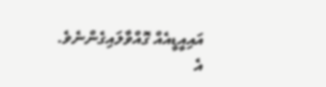އައިއީޑީއެއް ގޮއްވާލައިގެންނެވެ.
އެ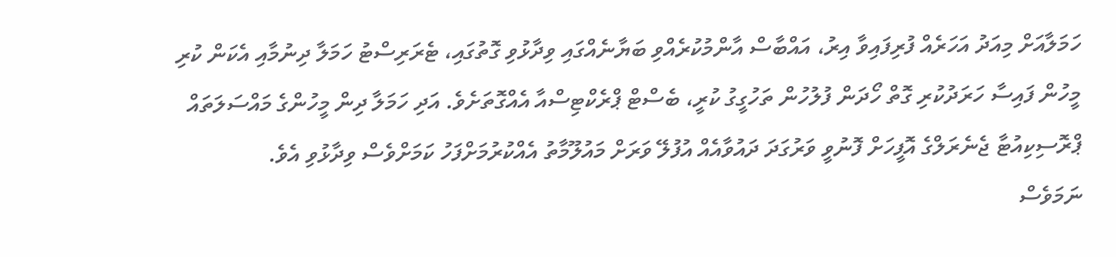ހަމަލާއަށް މިއަދު އަހަރެއް ފުރިފައިވާ އިރު، އައްބާސް އާންމުކުރެއްވި ބަޔާނެއްގައި ވިދާޅުވި ގޮތުގައި، ޓެރަރިސްޓު ހަމަލާ ދިނުމާއި އެކަން ކުރި މީހުން ފައިސާ ހަރަދުކުރި ގޮތް ހޯދަން ފުލުހުން ތަހުގީގު ކުރީ، ބެސްޓް ޕްރެކްޓިސްއާ އެއްގޮތަށެވެ. އަދި ހަމަލާ ދިން މީހުންގެ މައްސަލަތައް ޕްރޮސިކިއުޓާ ޖެނެރަލްގެ އޮފީހަށް ފޮނުވީ ވަރުގަދަ ދައުވާއެއް އުފުލޭ ވަރަށް މައުލޫމާތު އެއްކުރުމަށްފަހު ކަމަށްވެސް ވިދާޅުވި އެވެ.
ނަމަވެސް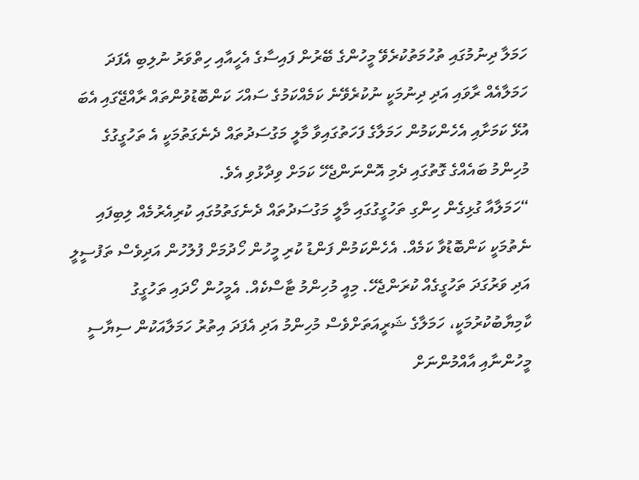ހަމަލާ ދިނުމުގައި ތުހުމަތުކުރެވޭ މީހުންގެ ބޭރުން ފައިސާގެ އެހީއާއި ހިތްވަރު ނުލިބި އެފަދަ ހަމަލާއެއް ރާވައި އަދި ދިނުމަކީ ނުކުރެވޭނެ ކަމެއްކަމުގެ ސައްހަ ކަންބޮޑުވުންތައް ރާއްޖޭގައި އެބަ އުޅޭ ކަމަށާއި އެހެންކަމުން ހަމަލާގެ ފަހަތުގައިވާ މާލީ މަގުސަދުތައް ދެނެގަތުމަކީ އެ ތަހުގީގުގެ މުހިންމު ބައެއްގެ ގޮތުގައި ދެމި އޮންނަންޖެހޭ ކަމަށް ވިދާޅުވި އެވެ.
“ހަމަލާއާ ގުޅިގެން ހިންގި ތަހުގީގުގައި މާލީ މަގުސަދުތައް ދެނެގަތުމުގައި ކުރިއެރުމެއް ލިބިފައި ނެތުމަކީ ކަންބޮޑުވާ ކަމެއް. އެހެންކަމުން ފަންޑު ކުރި މީހުން ހޯދުމަށް ފުލުހުން އަދިވެސް ތަފުސީލީ އަދި ވަރުގަދަ ތަހުގީގެއް ކުރަންޖެހޭ. މިއީ މުހިންމު ޓާސްކެއް. އެމީހުން ހޯދައި ތަހުގީގު ކާމިޔާބުކުރުމަކީ، ހަމަލާގެ ޝަރީއަތަށްވެސް މުހިންމު އަދި އެފަދަ އިތުރު ހަމަލާއަކުން ސިޔާސީ މީހުންނާއި އާއްމުންނަށް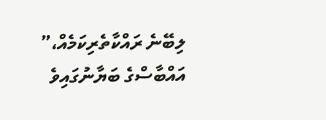ލިބޭނެ ރައްކާތެރިކަމެއް،” އައްބާސްގެ ބަޔާނުގައިވެ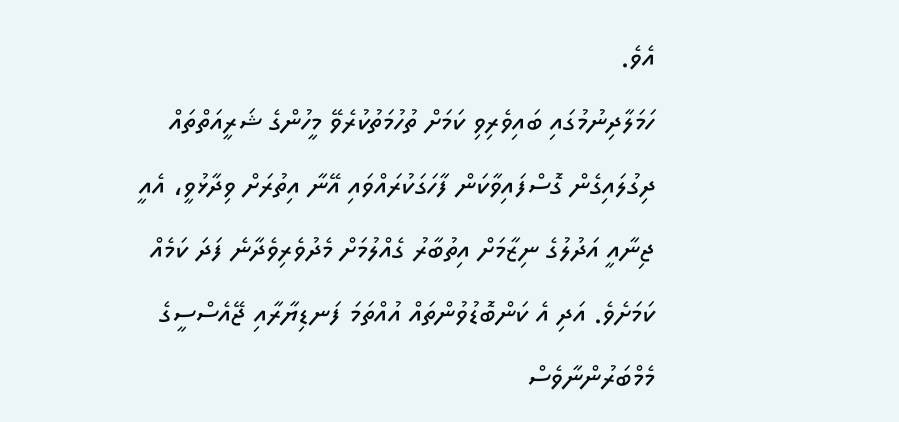އެވެ.
ހަމަލާދިނުމުގައި ބައިވެރިވި ކަމަށް ތުހުމަތުކުރެވޭ މީހުންގެ ޝަރީއަތްތައް ދިގުލައިގެން ގޮސްފައިވާކަން ފާހަގަކުރައްވައި އޭނާ އިތުރަށް ވިދާޅުވީ، އެއީ ޖިނާއީ އަދުލުގެ ނިޒާމަށް އިތުބާރު ގެއްލުމަށް މެދުވެރިވެދާނެ ފަދަ ކަމެއް ކަމަށެވެ. އަދި އެ ކަންބޮޑުވުންތައް އުއްތަމަ ފަނޑިޔާރާއި ޖޭއެސްސީގެ މެމްބަރުންނާވެސް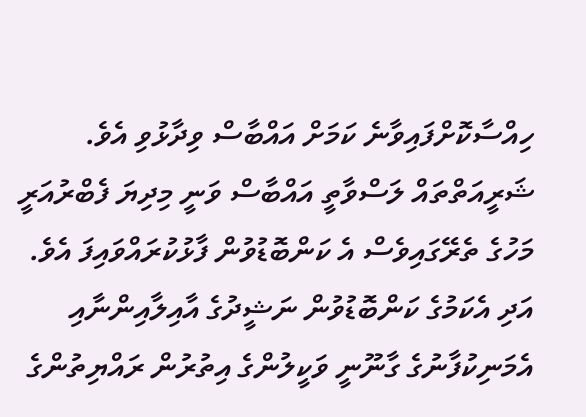ހިއްސާކޮށްފައިވާނެ ކަމަށް އައްބާސް ވިދާޅުވި އެވެ.
ޝަރީއަތްތައް ލަސްވާތީ އައްބާސް ވަނީ މިދިޔަ ފެބްރުއަރީ މަހުގެ ތެރޭގައިވެސް އެ ކަންބޮޑުވުން ފާޅުކުރައްވައިފަ އެވެ. އަދި އެކަމުގެ ކަންބޮޑުވުން ނަޝީދުގެ އާއިލާއިންނާއި އެމަނިކުފާނުގެ ގާނޫނީ ވަކީލުންގެ އިތުރުން ރައްޔިތުންގެ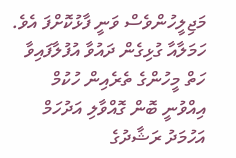މަޖިލީހުންވެސް ވަނީ ފާޅުކޮށްފަ އެވެ.
ހަމަލާއާ ގުޅިގެން ދައުވާ އުފުލާފައިވާ ހަތް މީހުންގެ ތެރެއިން ހުކުމް އިއްވުނީ ބޮން ގޮއްވާލި އަދުހަމް އަހުމަދު ރަޝާދުގެ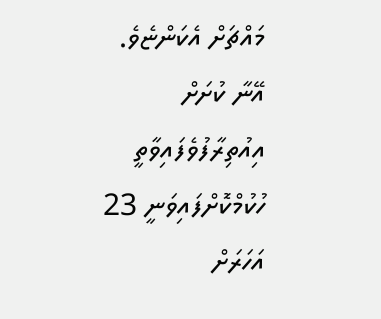މައްޗަށް އެކަންޏެވެ. އޭނާ ކުށަށް އިއުތިރާފުވެފައިވާތީ ހުކުމްކޮށްފައިވަނީ 23 އަހަރަށް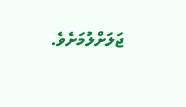ޖަލަށްލުމަށެވެ.